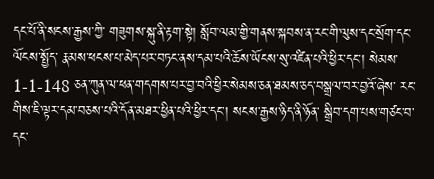དང་པོ་ནི་སངས་རྒྱས་ཀྱི་ གཟུགས་སྐུ་ནི་རྟག་སྟེ། སློབ་ལམ་གྱི་གནས་སྐབས་ན་རང་གི་ལུས་དང་སྲོག་དང་ལོངས་སྤྱོད་ རྣམས་ཕངས་པ་མེད་པར་བཏང་ནས་དམ་པའི་ཆོས་ཡོངས་སུ་འཛིན་པའི་ཕྱིར་དང་། སེམས་ 1-1-148 ཅན་ཀུན་ལ་ཕན་གདགས་པར་བྱ་བའི་ཕྱིར་སེམས་ཅན་ཐམས་ཅད་བསྒྲལ་བར་བྱའོ་ཞེས་ རང་གིས་ཇི་ལྟར་དམ་བཅས་པའི་དོན་མཐར་ཕྱིན་པའི་ཕྱིར་དང་། སངས་རྒྱས་ཉིད་ནི་ཉོན་ སྒྲིབ་དག་པས་གཙང་བ་དང་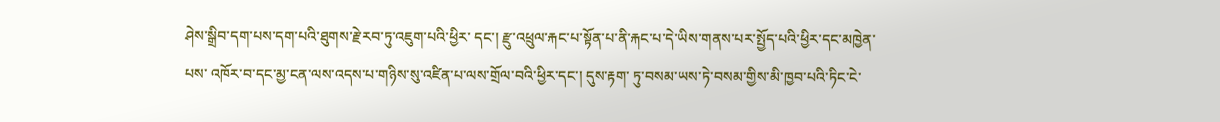ཤེས་སྒྲིབ་དག་པས་དག་པའི་ཐུགས་རྗེ་རབ་ཏུ་འཇུག་པའི་ཕྱིར་ དང་། རྫུ་འཕྲུལ་རྐང་པ་སྟོན་པ་ནི་རྐང་པ་དེ་ཡིས་གནས་པར་སྤྱོད་པའི་ཕྱིར་དང་མཁྱེན་པས་ འཁོར་བ་དང་མྱ་ངན་ལས་འདས་པ་གཉིས་སུ་འཛིན་པ་ལས་གྲོལ་བའི་ཕྱིར་དང་། དུས་རྟག་ ཏུ་བསམ་ཡས་ཏེ་བསམ་གྱིས་མི་ཁྱབ་པའི་ཏིང་ངེ་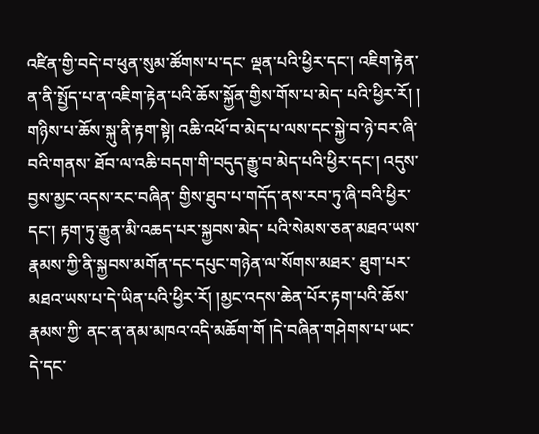འཛིན་གྱི་བདེ་བ་ཕུན་སུམ་ཚོགས་པ་དང་ ལྡན་པའི་ཕྱིར་དང་། འཇིག་རྟེན་ན་ནི་སྤྱོད་པ་ན་འཇིག་རྟེན་པའི་ཆོས་སྐྱོན་གྱིས་གོས་པ་མེད་ པའི་ཕྱིར་རོ། ། གཉིས་པ་ཆོས་སྐུ་ནི་རྟག་སྟེ། འཆི་འཕོ་བ་མེད་པ་ལས་དང་སྐྱེ་བ་ཉེ་བར་ཞི་བའི་གནས་ ཐོབ་ལ་འཆི་བདག་གི་བདུད་རྒྱུ་བ་མེད་པའི་ཕྱིར་དང་། འདུས་བྱས་མྱང་འདས་རང་བཞིན་ གྱིས་ཐུབ་པ་གདོད་ནས་རབ་ཏུ་ཞི་བའི་ཕྱིར་དང་། རྟག་ཏུ་རྒྱུན་མི་འཆད་པར་སྐྱབས་མེད་ པའི་སེམས་ཅན་མཐའ་ཡས་རྣམས་ཀྱི་ནི་སྐྱབས་མགོན་དང་དཔུང་གཉེན་ལ་སོགས་མཐར་ ཐུག་པར་མཐའ་ཡས་པ་དེ་ཡིན་པའི་ཕྱིར་རོ། །མྱང་འདས་ཆེན་པོར་རྟག་པའི་ཆོས་རྣམས་ཀྱི་ ནང་ན་ནམ་མཁའ་འདི་མཆོག་གོ །དེ་བཞིན་གཤེགས་པ་ཡང་དེ་དང་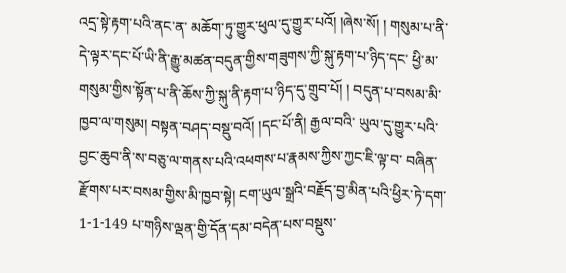འདྲ་སྟེ་རྟག་པའི་ནང་ན་ མཆོག་ཏུ་གྱུར་ཕུལ་དུ་གྱུར་པའོ། །ཞེས་སོ། ། གསུམ་པ་ནི་དེ་ལྟར་དང་པོ་ཡི་ནི་རྒྱུ་མཚན་བདུན་གྱིས་གཟུགས་ཀྱི་སྐུ་རྟག་པ་ཉིད་དང་ ཕྱི་མ་གསུམ་གྱིས་སྟོན་པ་ནི་ཆོས་ཀྱི་སྐུ་ནི་རྟག་པ་ཉིད་དུ་གྲུབ་པོ། ། བདུན་པ་བསམ་མི་ཁྱབ་ལ་གསུམ། བསྟན་བཤད་བསྡུ་བའོ། །དང་པོ་ནི། རྒྱལ་བའི་ ཡུལ་དུ་གྱུར་པའི་བྱང་ཆུབ་ནི་ས་བཅུ་ལ་གནས་པའི་འཕགས་པ་རྣམས་ཀྱིས་ཀྱང་ཇི་ལྟ་བ་ བཞིན་རྫོགས་པར་བསམ་གྱིས་མི་ཁྱབ་སྟེ། ངག་ཡུལ་སྒྲའི་བརྗོད་བྱ་མིན་པའི་ཕྱིར་ཏེ་དག་ 1-1-149 པ་གཉིས་ལྡན་གྱི་དོན་དམ་བདེན་པས་བསྡུས་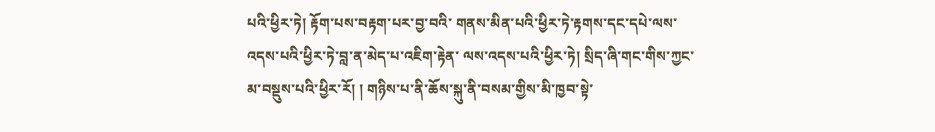པའི་ཕྱིར་ཏེ། རྟོག་པས་བརྟག་པར་བྱ་བའི་ གནས་མིན་པའི་ཕྱིར་ཏེ་རྟགས་དང་དཔེ་ལས་འདས་པའི་ཕྱིར་ཏེ་བླ་ན་མེད་པ་འཇིག་རྟེན་ ལས་འདས་པའི་ཕྱིར་ཏེ། སྲིད་ཞི་གང་གིས་ཀྱང་མ་བསྡུས་པའི་ཕྱིར་རོ། ། གཉིས་པ་ནི་ཆོས་སྐུ་ནི་བསམ་གྱིས་མི་ཁྱབ་སྟེ་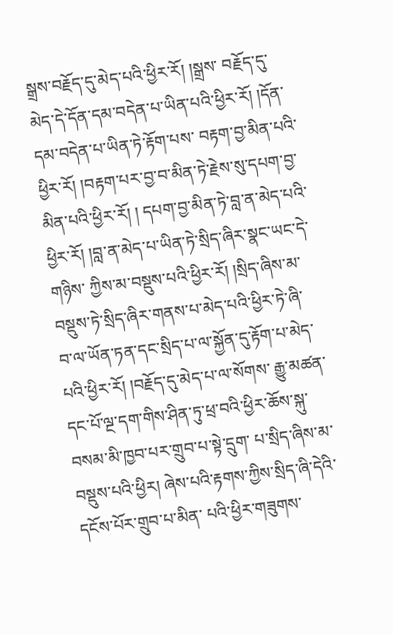སྒྲས་བརྗོད་དུ་མེད་པའི་ཕྱིར་རོ། །སྒྲས་ བརྗོད་དུ་མེད་དེ་དོན་དམ་བདེན་པ་ཡིན་པའི་ཕྱིར་རོ། །དོན་དམ་བདེན་པ་ཡིན་ཏེ་རྟོག་པས་ བརྟག་བྱ་མིན་པའི་ཕྱིར་རོ། །བརྟག་པར་བྱ་བ་མིན་ཏེ་རྗེས་སུ་དཔག་བྱ་མིན་པའི་ཕྱིར་རོ། ། དཔག་བྱ་མིན་ཏེ་བླ་ན་མེད་པའི་ཕྱིར་རོ། །བླ་ན་མེད་པ་ཡིན་ཏེ་སྲིད་ཞིར་སྣང་ཡང་དེ་གཉིས་ ཀྱིས་མ་བསྡུས་པའི་ཕྱིར་རོ། །སྲིད་ཞིས་མ་བསྡུས་ཏེ་སྲིད་ཞིར་གནས་པ་མེད་པའི་ཕྱིར་ཏེ་ཞི་ བ་ལ་ཡོན་ཏན་དང་སྲིད་པ་ལ་སྐྱོན་དུ་རྟོག་པ་མེད་པའི་ཕྱིར་རོ། །བརྗོད་དུ་མེད་པ་ལ་སོགས་ རྒྱུ་མཚན་དང་པོ་ལྔ་དག་གིས་ཤིན་ཏུ་ཕྲ་བའི་ཕྱིར་ཆོས་སྐུ་བསམ་མི་ཁྱབ་པར་གྲུབ་པ་སྟེ་དྲུག་ པ་སྲིད་ཞིས་མ་བསྡུས་པའི་ཕྱིར། ཞེས་པའི་རྟགས་ཀྱིས་སྲིད་ཞི་དེའི་དངོས་པོར་གྲུབ་པ་མིན་ པའི་ཕྱིར་གཟུགས་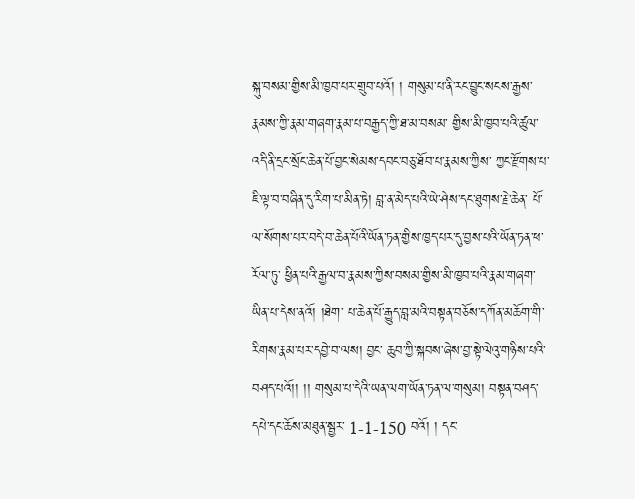སྐུ་བསམ་གྱིས་མི་ཁྱབ་པར་གྲུབ་པའོ། ། གསུམ་པ་ནི་རང་བྱུང་སངས་རྒྱས་རྣམས་ཀྱི་རྣམ་གཞག་རྣམ་པ་བརྒྱད་ཀྱི་ཐ་མ་བསམ་ གྱིས་མི་ཁྱབ་པའི་ཚུལ་འདི་ནི་དྲང་སྲོང་ཆེན་པོ་བྱང་སེམས་དབང་བཅུ་ཐོབ་པ་རྣམས་ཀྱིས་ ཀྱང་རྫོགས་པ་ཇི་ལྟ་བ་བཞིན་དུ་རིག་པ་མིན་ཏེ། བླ་ན་མེད་པའི་ཡེ་ཤེས་དང་ཐུགས་རྗེ་ཆེན་ པོ་ལ་སོགས་པར་བདེ་བ་ཆེན་པོའི་ཡོན་ཏན་གྱིས་ཁྱད་པར་དུ་བྱས་པའི་ཡོན་ཏན་ཕ་རོལ་ཏུ་ ཕྱིན་པའི་རྒྱལ་བ་རྣམས་ཀྱིས་བསམ་གྱིས་མི་ཁྱབ་པའི་རྣམ་གཞག་ཡིན་པ་དེས་ནའོ། །ཐེག་ པ་ཆེན་པོ་རྒྱུད་བླ་མའི་བསྟན་བཅོས་དཀོན་མཆོག་གི་རིགས་རྣམ་པར་དབྱེ་བ་ལས། བྱང་ ཆུབ་ཀྱི་སྐབས་ཞེས་བྱ་སྟེ་ལེའུ་གཉིས་པའི་བཤད་པའོ།། །། གསུམ་པ་དེའི་ཡན་ལག་ཡོན་ཏན་ལ་གསུམ། བསྟན་བཤད་དཔེ་དང་ཆོས་མཐུན་སྦྱར་ 1-1-150 བའོ། ། དང་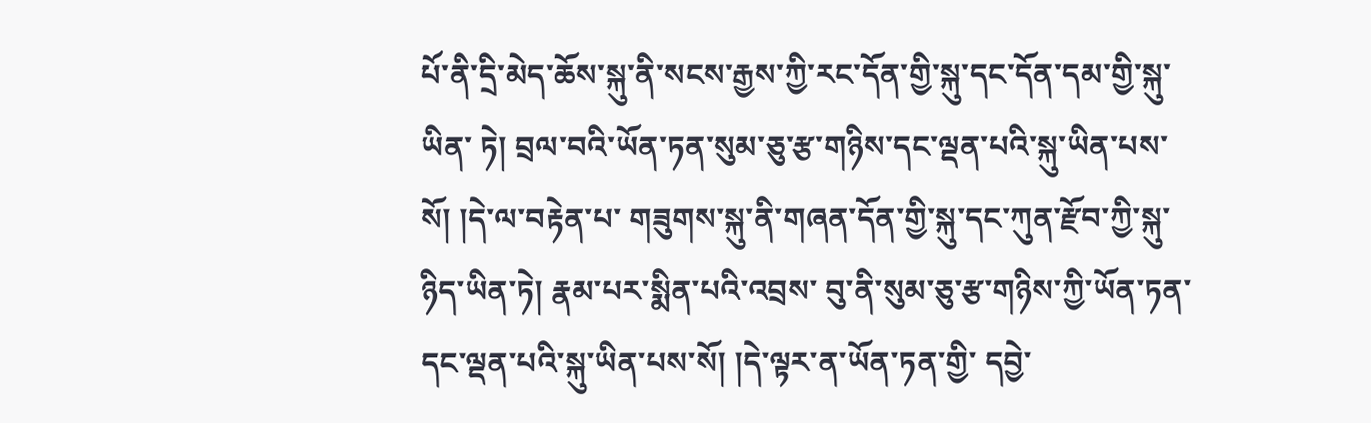པོ་ནི་དྲི་མེད་ཆོས་སྐུ་ནི་སངས་རྒྱས་ཀྱི་རང་དོན་གྱི་སྐུ་དང་དོན་དམ་གྱི་སྐུ་ཡིན་ ཏེ། བྲལ་བའི་ཡོན་ཏན་སུམ་ཅུ་རྩ་གཉིས་དང་ལྡན་པའི་སྐུ་ཡིན་པས་སོ། །དེ་ལ་བརྟེན་པ་ གཟུགས་སྐུ་ནི་གཞན་དོན་གྱི་སྐུ་དང་ཀུན་རྫོབ་ཀྱི་སྐུ་ཉིད་ཡིན་ཏེ། རྣམ་པར་སྨིན་པའི་འབྲས་ བུ་ནི་སུམ་ཅུ་རྩ་གཉིས་ཀྱི་ཡོན་ཏན་དང་ལྡན་པའི་སྐུ་ཡིན་པས་སོ། །དེ་ལྟར་ན་ཡོན་ཏན་གྱི་ དབྱེ་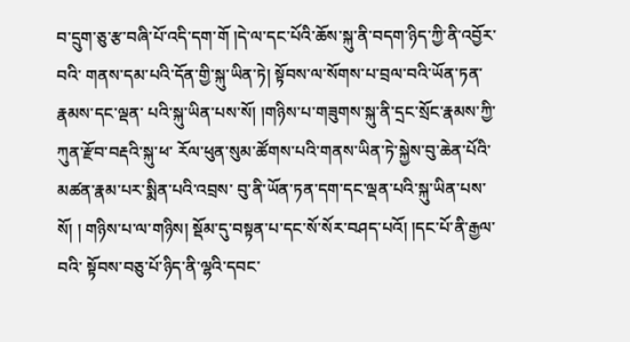བ་དྲུག་ཅུ་རྩ་བཞི་པོ་འདི་དག་གོ །དེ་ལ་དང་པོའི་ཆོས་སྐུ་ནི་བདག་ཉིད་ཀྱི་ནི་འབྱོར་བའི་ གནས་དམ་པའི་དོན་གྱི་སྐུ་ཡིན་ཏེ། སྟོབས་ལ་སོགས་པ་བྲལ་བའི་ཡོན་ཏན་རྣམས་དང་ལྡན་ པའི་སྐུ་ཡིན་པས་སོ། །གཉིས་པ་གཟུགས་སྐུ་ནི་དྲང་སྲོང་རྣམས་ཀྱི་ཀུན་རྫོབ་བརྡའི་སྐུ་ཕ་ རོལ་ཕུན་སུམ་ཚོགས་པའི་གནས་ཡིན་ཏེ་སྐྱེས་བུ་ཆེན་པོའི་མཚན་རྣམ་པར་སྨིན་པའི་འབྲས་ བུ་ནི་ཡོན་ཏན་དག་དང་ལྡན་པའི་སྐུ་ཡིན་པས་སོ། ། གཉིས་པ་ལ་གཉིས། སྡོམ་དུ་བསྟན་པ་དང་སོ་སོར་བཤད་པའོ། །དང་པོ་ནི་རྒྱལ་བའི་ སྟོབས་བཅུ་པོ་ཉིད་ནི་ལྷའི་དབང་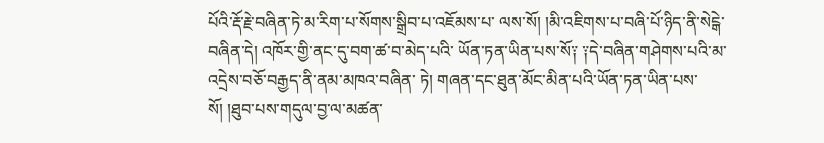པོའི་རྡོ་རྗེ་བཞིན་ཏེ་མ་རིག་པ་སོགས་སྒྲིབ་པ་འཇོམས་པ་ ལས་སོ། །མི་འཇིགས་པ་བཞི་པོ་ཉིད་ནི་སེངྒེ་བཞིན་དེ། འཁོར་གྱི་ནང་དུ་བག་ཚ་བ་མེད་པའི་ ཡོན་ཏན་ཡིན་པས་སོ༑ ༑དེ་བཞིན་གཤེགས་པའི་མ་འདྲེས་བཅོ་བརྒྱད་ནི་ནམ་མཁའ་བཞིན་ ཏེ། གཞན་དང་ཐུན་མོང་མིན་པའི་ཡོན་ཏན་ཡིན་པས་སོ། །ཐུབ་པས་གདུལ་བྱ་ལ་མཚན་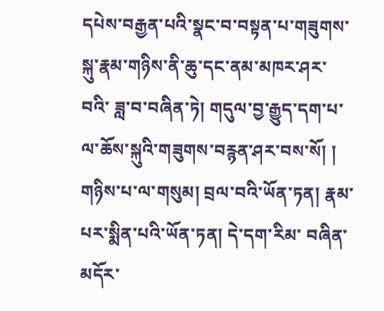དཔེས་བརྒྱན་པའི་སྣང་བ་བསྟན་པ་གཟུགས་སྐུ་རྣམ་གཉིས་ནི་ཆུ་དང་ནམ་མཁར་ཤར་བའི་ ཟླ་བ་བཞིན་ཏེ། གདུལ་བྱ་རྒྱུད་དག་པ་ལ་ཆོས་སྐུའི་གཟུགས་བརྙན་ཤར་བས་སོ། ། གཉིས་པ་ལ་གསུམ། བྲལ་བའི་ཡོན་ཏན། རྣམ་པར་སྨིན་པའི་ཡོན་ཏན། དེ་དག་རིམ་ བཞིན་མདོར་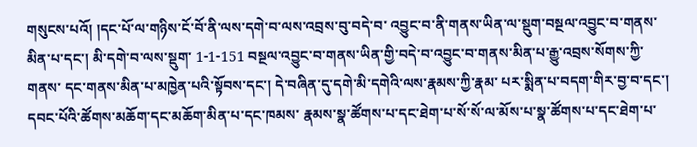གསུངས་པའོ། །དང་པོ་ལ་གཉིས་ངོ་བོ་ནི་ལས་དགེ་བ་ལས་འབྲས་བུ་བདེ་བ་ འབྱུང་བ་ནི་གནས་ཡིན་ལ་སྡུག་བསྔལ་འབྱུང་བ་གནས་མིན་པ་དང་། མི་དགེ་བ་ལས་སྡུག་ 1-1-151 བསྔལ་འབྱུང་བ་གནས་ཡིན་གྱི་བདེ་བ་འབྱུང་བ་གནས་མིན་པ་རྒྱུ་འབྲས་སོགས་ཀྱི་གནས་ དང་གནས་མིན་པ་མཁྱེན་པའི་སྟོབས་དང་། དེ་བཞིན་དུ་དགེ་མི་དགེའི་ལས་རྣམས་ཀྱི་རྣམ་ པར་སྨིན་པ་བདག་གིར་བྱ་བ་དང་། དབང་པོའི་ཚོགས་མཆོག་དང་མཆོག་མིན་པ་དང་ཁམས་ རྣམས་སྣ་ཚོགས་པ་དང་ཐེག་པ་སོ་སོ་ལ་མོས་པ་སྣ་ཚོགས་པ་དང་ཐེག་པ་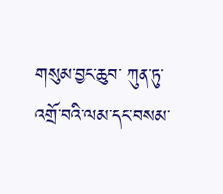གསུམ་བྱང་ཆུབ་ ཀུན་ཏུ་འགྲོ་བའི་ལམ་དང་བསམ་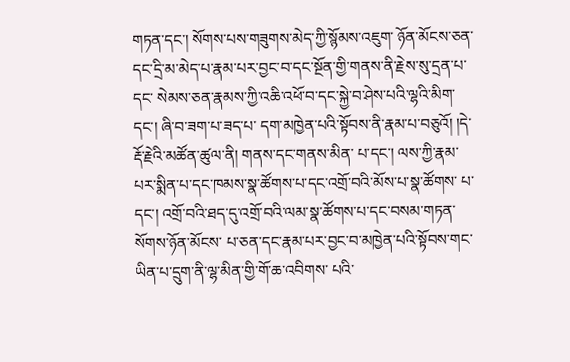གཏན་དང་། སོགས་པས་གཟུགས་མེད་ཀྱི་སྙོམས་འཇུག་ ཉོན་མོངས་ཅན་དང་དྲི་མ་མེད་པ་རྣམ་པར་བྱང་བ་དང་སྔོན་གྱི་གནས་ནི་རྗེས་སུ་དྲན་པ་དང་ སེམས་ཅན་རྣམས་ཀྱི་འཆི་འཕོ་བ་དང་སྐྱེ་བ་ཤེས་པའི་ལྷའི་མིག་དང་། ཞི་བ་ཟག་པ་ཟད་པ་ དག་མཁྱེན་པའི་སྟོབས་ནི་རྣམ་པ་བཅུའོ། །དེ་རྡོ་རྗེའི་མཚོན་ཚུལ་ནི། གནས་དང་གནས་མིན་ པ་དང་། ལས་ཀྱི་རྣམ་པར་སྨིན་པ་དང་ཁམས་སྣ་ཚོགས་པ་དང་འགྲོ་བའི་མོས་པ་སྣ་ཚོགས་ པ་དང་། འགྲོ་བའི་ཐད་དུ་འགྲོ་བའི་ལམ་སྣ་ཚོགས་པ་དང་བསམ་གཏན་སོགས་ཉོན་མོངས་ པ་ཅན་དང་རྣམ་པར་བྱང་བ་མཁྱེན་པའི་སྟོབས་གང་ཡིན་པ་དྲུག་ནི་ལྷ་མིན་གྱི་གོ་ཆ་འབིགས་ པའི་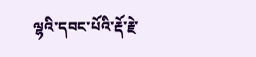ལྷའི་དབང་པོའི་རྡོ་རྗེ་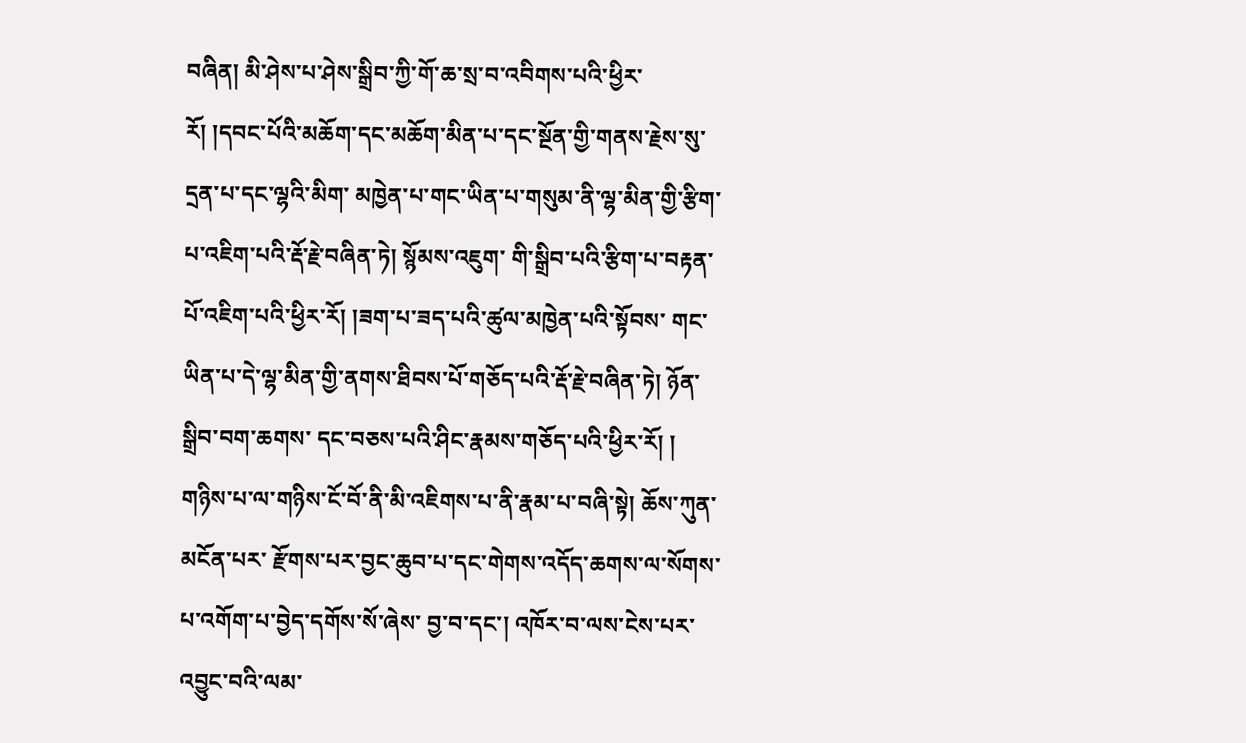བཞིན། མི་ཤེས་པ་ཤེས་སྒྲིབ་ཀྱི་གོ་ཆ་སྲ་བ་འབིགས་པའི་ཕྱིར་ རོ། །དབང་པོའི་མཆོག་དང་མཆོག་མིན་པ་དང་སྔོན་གྱི་གནས་རྗེས་སུ་དྲན་པ་དང་ལྷའི་མིག་ མཁྱེན་པ་གང་ཡིན་པ་གསུམ་ནི་ལྷ་མིན་གྱི་རྩིག་པ་འཇིག་པའི་རྡོ་རྗེ་བཞིན་ཏེ། སྙོམས་འཇུག་ གི་སྒྲིབ་པའི་རྩིག་པ་བརྟན་པོ་འཇིག་པའི་ཕྱིར་རོ། །ཟག་པ་ཟད་པའི་ཚུལ་མཁྱེན་པའི་སྟོབས་ གང་ཡིན་པ་དེ་ལྷ་མིན་གྱི་ནགས་ཐིབས་པོ་གཅོད་པའི་རྡོ་རྗེ་བཞིན་ཏེ། ཉོན་སྒྲིབ་བག་ཆགས་ དང་བཅས་པའི་ཤིང་རྣམས་གཅོད་པའི་ཕྱིར་རོ། ། གཉིས་པ་ལ་གཉིས་ངོ་བོ་ནི་མི་འཇིགས་པ་ནི་རྣམ་པ་བཞི་སྟེ། ཆོས་ཀུན་མངོན་པར་ རྫོགས་པར་བྱང་ཆུབ་པ་དང་གེགས་འདོད་ཆགས་ལ་སོགས་པ་འགོག་པ་བྱེད་དགོས་སོ་ཞེས་ བྱ་བ་དང་། འཁོར་བ་ལས་ངེས་པར་འབྱུང་བའི་ལམ་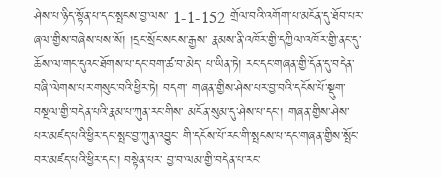ཤེས་པ་ཉིད་སྟོན་པ་དང་སྤངས་བྱ་ལས་ 1-1-152 གྲོལ་བའི་འགོག་པ་མངོན་དུ་ཐོབ་པར་ཞལ་གྱིས་བཞེས་པས་སོ། །དྲང་སྲོང་སངས་རྒྱས་ རྣམས་ནི་འཁོར་གྱི་དཀྱིལ་འཁོར་གྱི་ནང་དུ་ཆོས་ལ་གང་དུའང་ཐོགས་པ་དང་བག་ཚ་བ་མེད་ པ་ཡིན་ཏེ། རང་དང་གཞན་གྱི་དོན་དུ་བདེན་བཞི་ལེགས་པར་གསུང་བའི་ཕྱིར་ཏེ། བདག་ གཞན་གྱིས་ཤེས་པར་བྱ་བའི་དངོས་པོ་སྡུག་བསྔལ་གྱི་བདེན་པའི་རྣམ་པ་ཀུན་རང་གིས་ མངོན་སུམ་དུ་ཤེས་པ་དང་། གཞན་གྱིས་ཤེས་པར་མཛད་པའི་ཕྱིར་དང་སྤང་བྱ་ཀུན་འབྱུང་ གི་དངོས་པོ་རང་གི་སྤངས་པ་དང་གཞན་གྱིས་སྤོང་བར་མཛད་པའི་ཕྱིར་དང་། བསྟེན་པར་ བྱ་བ་ལམ་གྱི་བདེན་པ་རང་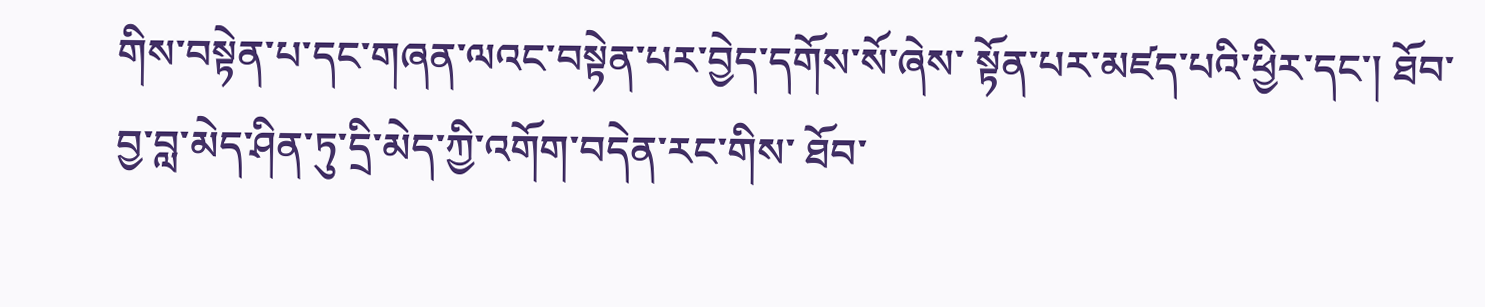གིས་བསྟེན་པ་དང་གཞན་ལའང་བསྟེན་པར་བྱེད་དགོས་སོ་ཞེས་ སྟོན་པར་མཛད་པའི་ཕྱིར་དང་། ཐོབ་བྱ་བླ་མེད་ཤིན་ཏུ་དྲི་མེད་ཀྱི་འགོག་བདེན་རང་གིས་ ཐོབ་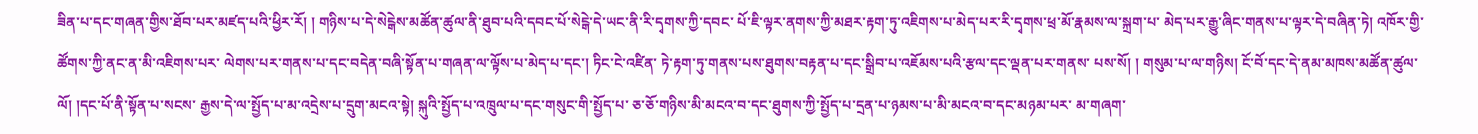ཟིན་པ་དང་གཞན་གྱིས་ཐོབ་པར་མཛད་པའི་ཕྱིར་རོ། ། གཉིས་པ་དེ་སེངྒེས་མཚོན་ཚུལ་ནི་ཐུབ་པའི་དབང་པོ་སེངྒེ་དེ་ཡང་ནི་རི་དྭགས་ཀྱི་དབང་ པོ་ཇི་ལྟར་ནགས་ཀྱི་མཐར་རྟག་ཏུ་འཇིགས་པ་མེད་པར་རི་དྭགས་ཕྲ་མོ་རྣམས་ལ་སྐྲག་པ་ མེད་པར་རྒྱུ་ཞིང་གནས་པ་ལྟར་དེ་བཞིན་ཏེ། འཁོར་གྱི་ཚོགས་ཀྱི་ནང་ན་མི་འཇིགས་པར་ ལེགས་པར་གནས་པ་དང་བདེན་བཞི་སྟོན་པ་གཞན་ལ་ལྟོས་པ་མེད་པ་དང་། ཏིང་ངེ་འཛིན་ ཏེ་རྟག་ཏུ་གནས་པས་ཐུགས་བརྟན་པ་དང་སྒྲིབ་པ་འཇོམས་པའི་རྩལ་དང་ལྡན་པར་གནས་ པས་སོ། ། གསུམ་པ་ལ་གཉིས། ངོ་བོ་དང་དེ་ནམ་མཁས་མཚོན་ཚུལ་ལོ། །དང་པོ་ནི་སྟོན་པ་སངས་ རྒྱས་དེ་ལ་སྤྱོད་པ་མ་འདྲེས་པ་དྲུག་མངའ་སྟེ། སྐུའི་སྤྱོད་པ་འཁྲུལ་པ་དང་གསུང་གི་སྤྱོད་པ་ ཅ་ཅོ་གཉིས་མི་མངའ་བ་དང་ཐུགས་ཀྱི་སྤྱོད་པ་དྲན་པ་ཉམས་པ་མི་མངའ་བ་དང་མཉམ་པར་ མ་གཞག་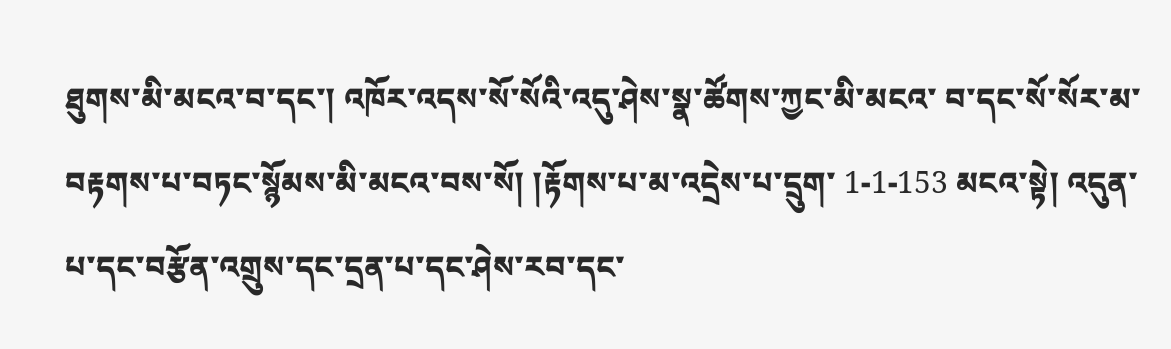ཐུགས་མི་མངའ་བ་དང་། འཁོར་འདས་སོ་སོའི་འདུ་ཤེས་སྣ་ཚོགས་ཀྱང་མི་མངའ་ བ་དང་སོ་སོར་མ་བརྟགས་པ་བཏང་སྙོམས་མི་མངའ་བས་སོ། །རྟོགས་པ་མ་འདྲེས་པ་དྲུག་ 1-1-153 མངའ་སྟེ། འདུན་པ་དང་བརྩོན་འགྲུས་དང་དྲན་པ་དང་ཤེས་རབ་དང་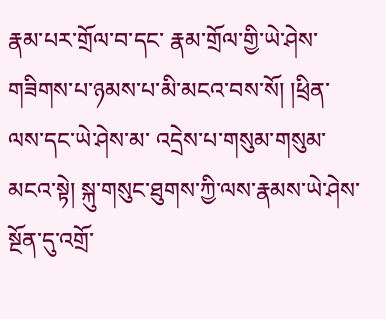རྣམ་པར་གྲོལ་བ་དང་ རྣམ་གྲོལ་གྱི་ཡེ་ཤེས་གཟིགས་པ་ཉམས་པ་མི་མངའ་བས་སོ། །ཕྲིན་ལས་དང་ཡེ་ཤེས་མ་ འདྲེས་པ་གསུམ་གསུམ་མངའ་སྟེ། སྐུ་གསུང་ཐུགས་ཀྱི་ལས་རྣམས་ཡེ་ཤེས་སྔོན་དུ་འགྲོ་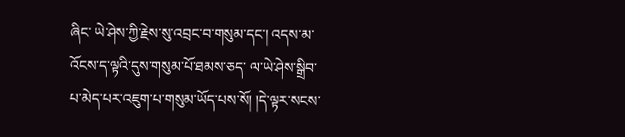ཞིང་ ཡེ་ཤེས་ཀྱི་རྗེས་སུ་འབྲང་བ་གསུམ་དང་། འདས་མ་འོངས་ད་ལྟའི་དུས་གསུམ་པོ་ཐམས་ཅད་ ལ་ཡེ་ཤེས་སྒྲིབ་པ་མེད་པར་འཇུག་པ་གསུམ་ཡོད་པས་སོ། །དེ་ལྟར་སངས་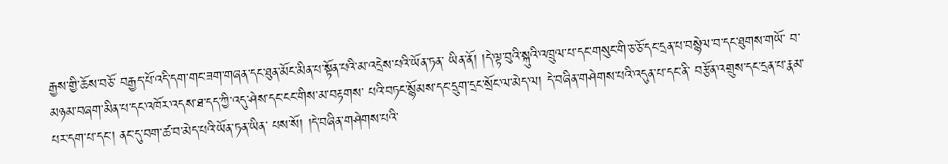རྒྱས་གྱི་ཆོས་བཅོ་ བརྒྱད་པོ་འདི་དག་གང་ཟག་གཞན་དང་ཐུན་མོང་མིན་པ་སྟོན་པའི་མ་འདྲེས་པའི་ཡོན་ཏན་ ཡིན་ནོ། །དེ་ལྟ་བུའི་སྐུའི་འཁྲུལ་པ་དང་གསུང་གི་ཅ་ཅོ་དང་དྲན་པ་བསྙེལ་བ་དང་ཐུགས་གཡོ་ བ་མཉམ་བཞག་མིན་པ་དང་འཁོར་འདས་ཐ་དད་ཀྱི་འདུ་ཤེས་དང་ངང་གིས་མ་བརྟགས་ པའི་བཏང་སྙོམས་དང་དྲུག་དྲང་སྲོང་ལ་མེད་ལ། དེ་བཞིན་གཤེགས་པའི་འདུན་པ་དང་ནི་ བརྩོན་འགྲུས་དང་དྲན་པ་རྣམ་པར་དག་པ་དང་། ནང་དུ་བག་ཚ་བ་མེད་པའི་ཡོན་ཏན་ཡིན་ པས་སོ། །དེ་བཞིན་གཤེགས་པའི་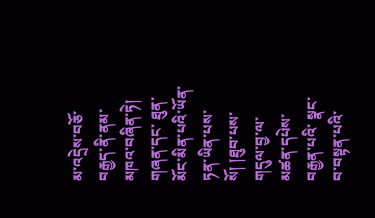མ་འདྲེས་བཅོ་བརྒྱད་ནི་ནམ་མཁའ་བཞིན་ཏེ། གཞན་དང་ ཐུན་མོང་མིན་པའི་ཡོན་ཏན་ཡིན་པས་སོ། །ཐུབ་པས་གདུལ་བྱ་ལ་མཚན་དཔེས་བརྒྱན་པའི་ སྣང་བ་བསྟན་པའི་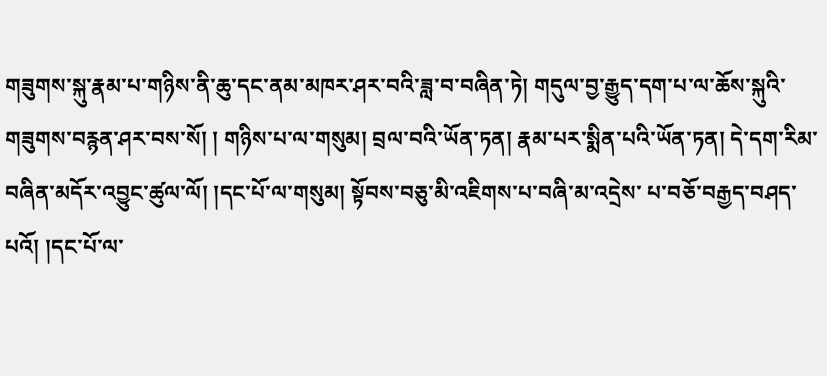གཟུགས་སྐུ་རྣམ་པ་གཉིས་ནི་ཆུ་དང་ནམ་མཁར་ཤར་བའི་ཟླ་བ་བཞིན་ཏེ། གདུལ་བྱ་རྒྱུད་དག་པ་ལ་ཆོས་སྐུའི་གཟུགས་བརྙན་ཤར་བས་སོ། ། གཉིས་པ་ལ་གསུམ། བྲལ་བའི་ཡོན་ཏན། རྣམ་པར་སྨིན་པའི་ཡོན་ཏན། དེ་དག་རིམ་ བཞིན་མདོར་འབྱུང་ཚུལ་ལོ། །དང་པོ་ལ་གསུམ། སྟོབས་བཅུ་མི་འཇིགས་པ་བཞི་མ་འདྲེས་ པ་བཅོ་བརྒྱད་བཤད་པའོ། །དང་པོ་ལ་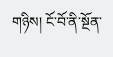གཉིས། ངོ་བོ་ནི་སྔོན་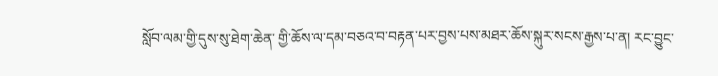སློབ་ལམ་གྱི་དུས་སུ་ཐེག་ཆེན་ གྱི་ཆོས་ལ་དམ་བཅའ་བ་བརྟན་པར་བྱས་པས་མཐར་ཆོས་སྐུར་སངས་རྒྱས་པ་ན། རང་བྱུང་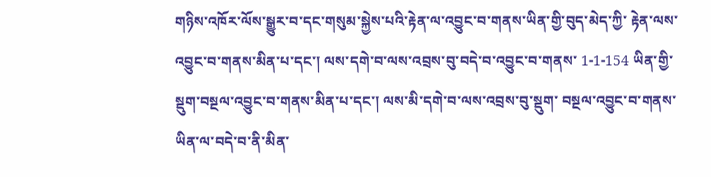གཉིས་འཁོར་ལོས་སྒྱུར་བ་དང་གསུམ་སྐྱེས་པའི་རྟེན་ལ་འབྱུང་བ་གནས་ཡིན་གྱི་བུད་མེད་ཀྱི་ རྟེན་ལས་འབྱུང་བ་གནས་མིན་པ་དང་། ལས་དགེ་བ་ལས་འབྲས་བུ་བདེ་བ་འབྱུང་བ་གནས་ 1-1-154 ཡིན་གྱི་སྡུག་བསྔལ་འབྱུང་བ་གནས་མིན་པ་དང་། ལས་མི་དགེ་བ་ལས་འབྲས་བུ་སྡུག་ བསྔལ་འབྱུང་བ་གནས་ཡིན་ལ་བདེ་བ་ནི་མིན་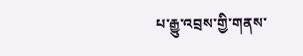པ་རྒྱུ་འབྲས་གྱི་གནས་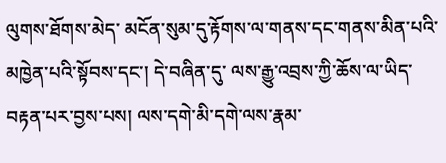ལུགས་ཐོགས་མེད་ མངོན་སུམ་དུ་རྟོགས་ལ་གནས་དང་གནས་མིན་པའི་མཁྱེན་པའི་སྟོབས་དང་། དེ་བཞིན་དུ་ ལས་རྒྱུ་འབྲས་ཀྱི་ཆོས་ལ་ཡིད་བརྟན་པར་བྱས་པས། ལས་དགེ་མི་དགེ་ལས་རྣམ་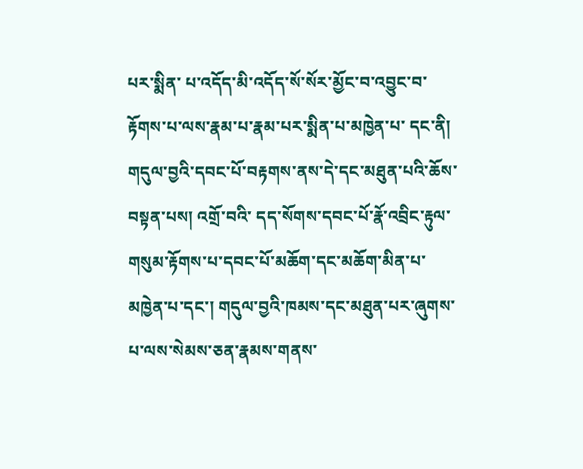པར་སྨིན་ པ་འདོད་མི་འདོད་སོ་སོར་མྱོང་བ་འབྱུང་བ་རྟོགས་པ་ལས་རྣམ་པ་རྣམ་པར་སྨིན་པ་མཁྱེན་པ་ དང་ནི། གདུལ་བྱའི་དབང་པོ་བརྟགས་ནས་དེ་དང་མཐུན་པའི་ཆོས་བསྟན་པས། འགྲོ་བའི་ དད་སོགས་དབང་པོ་རྣོ་འབྲིང་རྟུལ་གསུམ་རྟོགས་པ་དབང་པོ་མཆོག་དང་མཆོག་མིན་པ་ མཁྱེན་པ་དང་། གདུལ་བྱའི་ཁམས་དང་མཐུན་པར་ཞུགས་པ་ལས་སེམས་ཅན་རྣམས་གནས་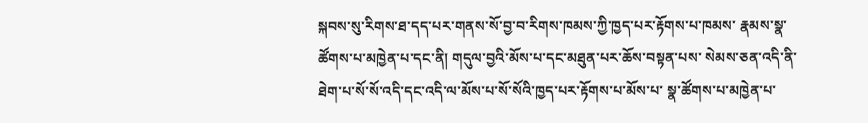སྐབས་སུ་རིགས་ཐ་དད་པར་གནས་སོ་བྱ་བ་རིགས་ཁམས་ཀྱི་ཁྱད་པར་རྟོགས་པ་ཁམས་ རྣམས་སྣ་ཚོགས་པ་མཁྱེན་པ་དང་ནི། གདུལ་བྱའི་མོས་པ་དང་མཐུན་པར་ཆོས་བསྟན་པས་ སེམས་ཅན་འདི་ནི་ཐེག་པ་སོ་སོ་འདི་དང་འདི་ལ་མོས་པ་སོ་སོའི་ཁྱད་པར་རྟོགས་པ་མོས་པ་ སྣ་ཚོགས་པ་མཁྱེན་པ་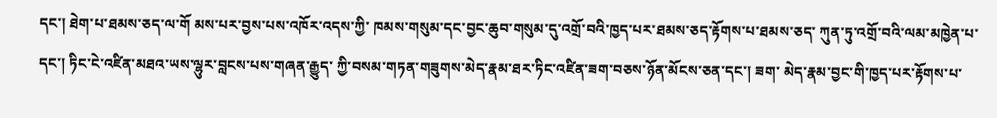དང་། ཐེག་པ་ཐམས་ཅད་ལ་གོ མས་པར་བྱས་པས་འཁོར་འདས་ཀྱི་ ཁམས་གསུམ་དང་བྱང་ཆུབ་གསུམ་དུ་འགྲོ་བའི་ཁྱད་པར་ཐམས་ཅད་རྟོགས་པ་ཐམས་ཅད་ ཀུན་ཏུ་འགྲོ་བའི་ལམ་མཁྱེན་པ་དང་། ཏིང་ངེ་འཛིན་མཐའ་ཡས་ལྷུར་བླངས་པས་གཞན་རྒྱུད་ ཀྱི་བསམ་གཏན་གཟུགས་མེད་རྣམ་ཐར་ཏིང་འཛིན་ཟག་བཅས་ཉོན་མོངས་ཅན་དང་། ཟག་ མེད་རྣམ་བྱང་གི་ཁྱད་པར་རྟོགས་པ་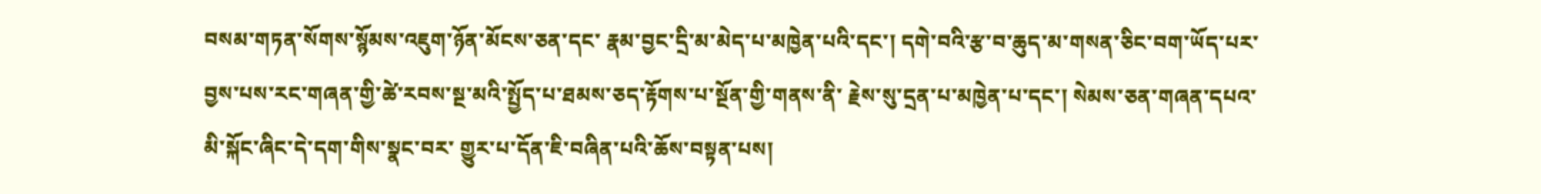བསམ་གཏན་སོགས་སྙོམས་འཇུག་ཉོན་མོངས་ཅན་དང་ རྣམ་བྱང་དྲི་མ་མེད་པ་མཁྱེན་པའི་དང་། དགེ་བའི་རྩ་བ་ཆུད་མ་གསན་ཅིང་བག་ཡོད་པར་ བྱས་པས་རང་གཞན་གྱི་ཚེ་རབས་སྔ་མའི་སྤྱོད་པ་ཐམས་ཅད་རྟོགས་པ་སྔོན་གྱི་གནས་ནི་ རྗེས་སུ་དྲན་པ་མཁྱེན་པ་དང་། སེམས་ཅན་གཞན་དཔའ་མི་སྐོང་ཞིང་དེ་དག་གིས་སྣང་བར་ གྱུར་པ་དོན་ཇི་བཞིན་པའི་ཆོས་བསྟན་པས།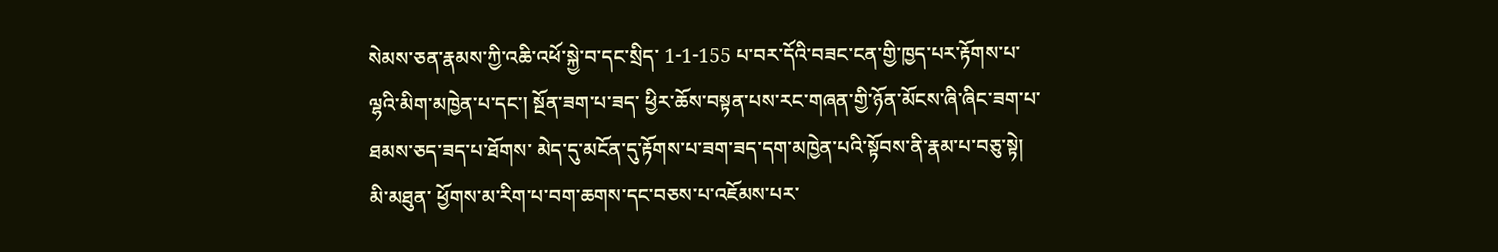སེམས་ཅན་རྣམས་ཀྱི་འཆི་འཕོ་སྐྱེ་བ་དང་སྲིད་ 1-1-155 པ་བར་དོའི་བཟང་ངན་གྱི་ཁྱད་པར་རྟོགས་པ་ལྷའི་མིག་མཁྱེན་པ་དང་། སྔོན་ཟག་པ་ཟད་ ཕྱིར་ཆོས་བསྟན་པས་རང་གཞན་གྱི་ཉོན་མོངས་ཞི་ཞིང་ཟག་པ་ཐམས་ཅད་ཟད་པ་ཐོགས་ མེད་དུ་མངོན་དུ་རྟོགས་པ་ཟག་ཟད་དག་མཁྱེན་པའི་སྟོབས་ནི་རྣམ་པ་བཅུ་སྟེ། མི་མཐུན་ ཕྱོགས་མ་རིག་པ་བག་ཆགས་དང་བཅས་པ་འཇོམས་པར་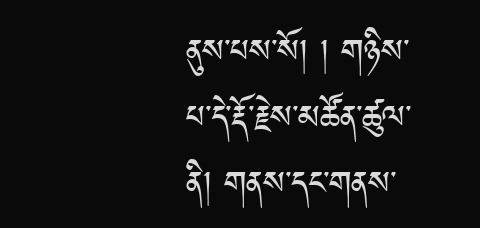ནུས་པས་སོ། ། གཉིས་པ་དེ་རྡོ་རྗེས་མཚོན་ཚུལ་ནི། གནས་དང་གནས་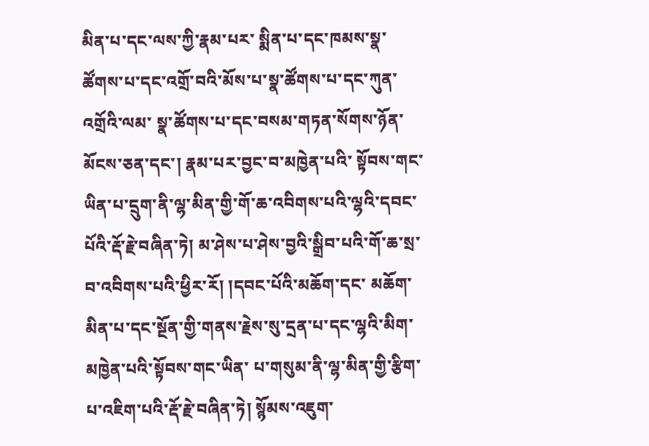མིན་པ་དང་ལས་ཀྱི་རྣམ་པར་ སྨིན་པ་དང་ཁམས་སྣ་ཚོགས་པ་དང་འགྲོ་བའི་མོས་པ་སྣ་ཚོགས་པ་དང་ཀུན་འགྲོའི་ལམ་ སྣ་ཚོགས་པ་དང་བསམ་གཏན་སོགས་ཉོན་མོངས་ཅན་དང་། རྣམ་པར་བྱང་བ་མཁྱེན་པའི་ སྟོབས་གང་ཡིན་པ་དྲུག་ནི་ལྷ་མིན་གྱི་གོ་ཆ་འབིགས་པའི་ལྷའི་དབང་པོའི་རྡོ་རྗེ་བཞིན་ཏེ། མ་ཤེས་པ་ཤེས་བྱའི་སྒྲིབ་པའི་གོ་ཆ་སྲ་བ་འབིགས་པའི་ཕྱིར་རོ། །དབང་པོའི་མཆོག་དང་ མཆོག་མིན་པ་དང་སྔོན་གྱི་གནས་རྗེས་སུ་དྲན་པ་དང་ལྷའི་མིག་མཁྱེན་པའི་སྟོབས་གང་ཡིན་ པ་གསུམ་ནི་ལྷ་མིན་གྱི་རྩིག་པ་འཇིག་པའི་རྡོ་རྗེ་བཞིན་ཏེ། སྙོམས་འཇུག་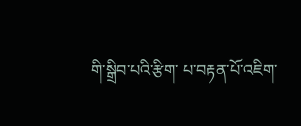གི་སྒྲིབ་པའི་རྩིག་ པ་བརྟན་པོ་འཇིག་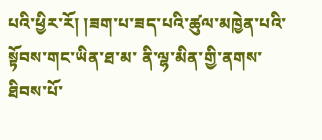པའི་ཕྱིར་རོ། །ཟག་པ་ཟད་པའི་ཚུལ་མཁྱེན་པའི་སྟོབས་གང་ཡིན་ཐ་མ་ ནི་ལྷ་མིན་གྱི་ནགས་ཐིབས་པོ་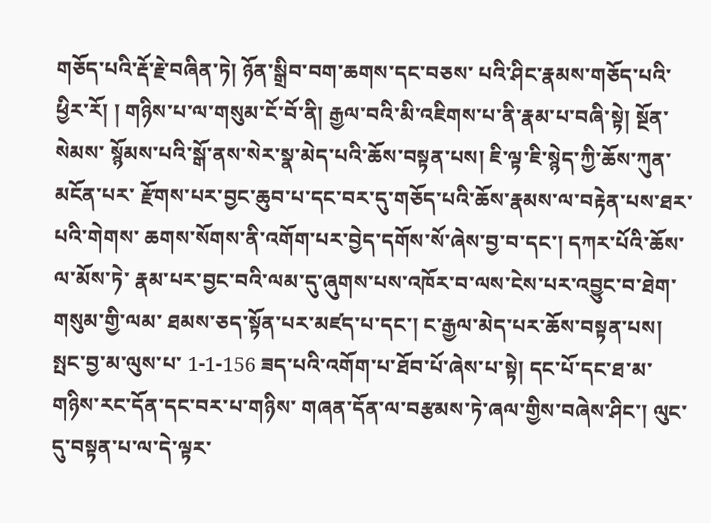གཅོད་པའི་རྡོ་རྗེ་བཞིན་ཏེ། ཉོན་སྒྲིབ་བག་ཆགས་དང་བཅས་ པའི་ཤིང་རྣམས་གཅོད་པའི་ཕྱིར་རོ། ། གཉིས་པ་ལ་གསུམ་ངོ་བོ་ནི། རྒྱལ་བའི་མི་འཇིགས་པ་ནི་རྣམ་པ་བཞི་སྟེ། སྔོན་སེམས་ སྙོམས་པའི་སྒོ་ནས་སེར་སྣ་མེད་པའི་ཆོས་བསྟན་པས། ཇི་ལྟ་ཇི་སྙེད་ཀྱི་ཆོས་ཀུན་མངོན་པར་ རྫོགས་པར་བྱང་ཆུབ་པ་དང་བར་དུ་གཅོད་པའི་ཆོས་རྣམས་ལ་བརྟེན་པས་ཐར་པའི་གེགས་ ཆགས་སོགས་ནི་འགོག་པར་བྱེད་དགོས་སོ་ཞེས་བྱ་བ་དང་། དཀར་པོའི་ཆོས་ལ་མོས་ཏེ་ རྣམ་པར་བྱང་བའི་ལམ་དུ་ཞུགས་པས་འཁོར་བ་ལས་ངེས་པར་འབྱུང་བ་ཐེག་གསུམ་གྱི་ལམ་ ཐམས་ཅད་སྟོན་པར་མཛད་པ་དང་། ང་རྒྱལ་མེད་པར་ཆོས་བསྟན་པས། སྤང་བྱ་མ་ལུས་པ་ 1-1-156 ཟད་པའི་འགོག་པ་ཐོབ་པོ་ཞེས་པ་སྟེ། དང་པོ་དང་ཐ་མ་གཉིས་རང་དོན་དང་བར་པ་གཉིས་ གཞན་དོན་ལ་བརྩམས་ཏེ་ཞལ་གྱིས་བཞེས་ཤིང་། ལུང་དུ་བསྟན་པ་ལ་དེ་ལྟར་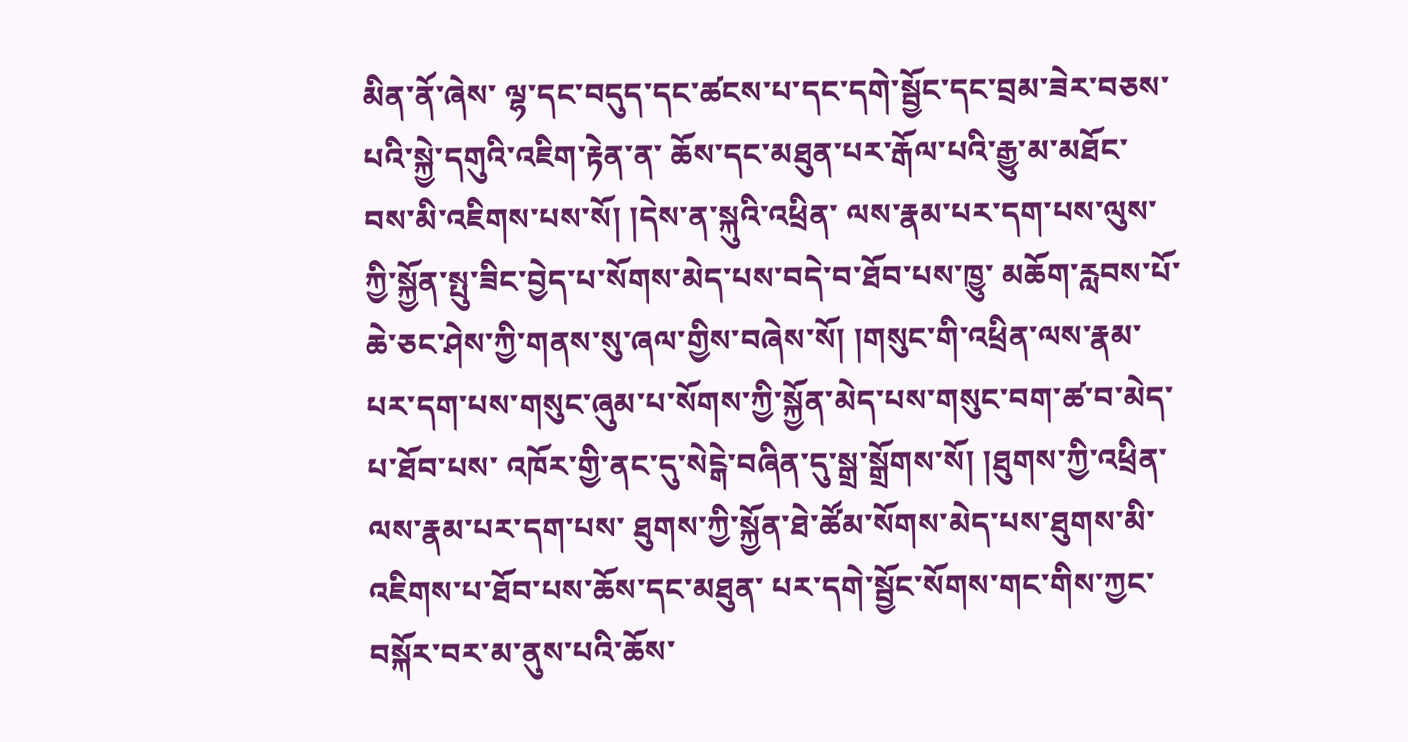མིན་ནོ་ཞེས་ ལྷ་དང་བདུད་དང་ཚངས་པ་དང་དགེ་སྦྱོང་དང་བྲམ་ཟེར་བཅས་པའི་སྐྱེ་དགུའི་འཇིག་རྟེན་ན་ ཆོས་དང་མཐུན་པར་རྒོལ་པའི་རྒྱུ་མ་མཐོང་བས་མི་འཇིགས་པས་སོ། །དེས་ན་སྐུའི་འཕྲིན་ ལས་རྣམ་པར་དག་པས་ལུས་ཀྱི་སྐྱོན་སྤུ་ཟིང་བྱེད་པ་སོགས་མེད་པས་བདེ་བ་ཐོབ་པས་ཁྱུ་ མཆོག་རླབས་པོ་ཆེ་ཅང་ཤེས་ཀྱི་གནས་སུ་ཞལ་གྱིས་བཞེས་སོ། །གསུང་གི་འཕྲིན་ལས་རྣམ་ པར་དག་པས་གསུང་ཞུམ་པ་སོགས་ཀྱི་སྐྱོན་མེད་པས་གསུང་བག་ཚ་བ་མེད་པ་ཐོབ་པས་ འཁོར་གྱི་ནང་དུ་སེངྒེ་བཞིན་དུ་སྒྲ་སྒྲོགས་སོ། །ཐུགས་ཀྱི་འཕྲིན་ལས་རྣམ་པར་དག་པས་ ཐུགས་ཀྱི་སྐྱོན་ཐེ་ཚོམ་སོགས་མེད་པས་ཐུགས་མི་འཇིགས་པ་ཐོབ་པས་ཆོས་དང་མཐུན་ པར་དགེ་སྦྱོང་སོགས་གང་གིས་ཀྱང་བསྐོར་བར་མ་ནུས་པའི་ཆོས་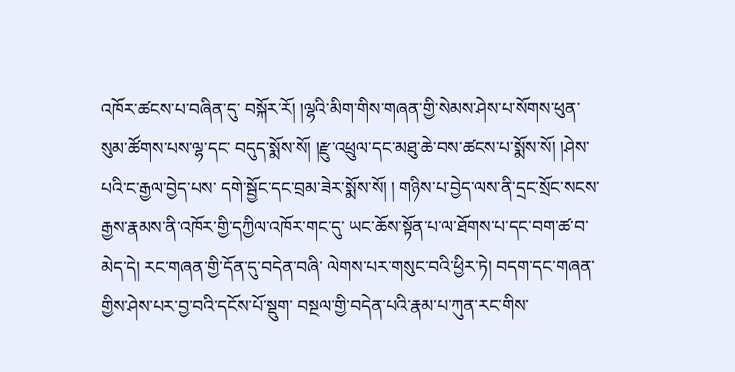འཁོར་ཚངས་པ་བཞིན་དུ་ བསྐོར་རོ། །ལྷའི་མིག་གིས་གཞན་གྱི་སེམས་ཤེས་པ་སོགས་ཕུན་སུམ་ཚོགས་པས་ལྷ་དང་ བདུད་སྨོས་སོ། །རྫུ་འཕྲུལ་དང་མཐུ་ཆེ་བས་ཚངས་པ་སྨོས་སོ། །ཤེས་པའི་ང་རྒྱལ་བྱེད་པས་ དགེ་སྦྱོང་དང་བྲམ་ཟེར་སྨོས་སོ། ། གཉིས་པ་བྱེད་ལས་ནི་དྲང་སྲོང་སངས་རྒྱས་རྣམས་ནི་འཁོར་གྱི་དཀྱིལ་འཁོར་གང་དུ་ ཡང་ཆོས་སྟོན་པ་ལ་ཐོགས་པ་དང་བག་ཚ་བ་མེད་དེ། རང་གཞན་གྱི་དོན་དུ་བདེན་བཞི་ ལེགས་པར་གསུང་བའི་ཕྱིར་ཏེ། བདག་དང་གཞན་གྱིས་ཤེས་པར་བྱ་བའི་དངོས་པོ་སྡུག་ བསྔལ་གྱི་བདེན་པའི་རྣམ་པ་ཀུན་རང་གིས་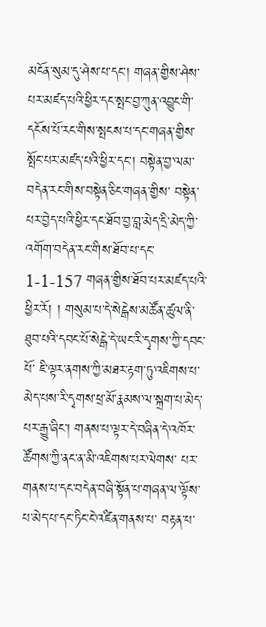མངོན་སུམ་དུ་ཤེས་པ་དང་། གཞན་གྱིས་ཤེས་ པར་མཛད་པའི་ཕྱིར་དང་སྤང་བྱ་ཀུན་འབྱུང་གི་དངོས་པོ་རང་གིས་སྤངས་པ་དང་གཞན་གྱིས་ སྤོང་པར་མཛད་པའི་ཕྱིར་དང་། བསྟེན་བྱ་ལམ་བདེན་རང་གིས་བསྟེན་ཅིང་གཞན་གྱིས་ བསྟེན་པར་བྱེད་པའི་ཕྱིར་དང་ཐོབ་བྱ་བླ་མེད་དྲི་མེད་ཀྱི་འགོག་བདེན་རང་གིས་ཐོབ་པ་དང་ 1-1-157 གཞན་གྱིས་ཐོབ་པར་མཛད་པའི་ཕྱིར་རོ། ། གསུམ་པ་དེ་སེངྒེས་མཚོན་ཚུལ་ནི་ཐུབ་པའི་དབང་པོ་སེངྒེ་དེ་ཡང་རི་དྭགས་ཀྱི་དབང་པོ་ ཇི་ལྟར་ནགས་ཀྱི་མཐར་རྟག་ཏུ་འཇིགས་པ་མེད་པས་རི་དྭགས་ཕྲ་མོ་རྣམས་ལ་སྐྲག་པ་མེད་ པར་རྒྱུ་ཞིང་། གནས་པ་ལྟར་དེ་བཞིན་དེ་འཁོར་ཚོགས་ཀྱི་ནང་ན་མི་འཇིགས་པར་ལེགས་ པར་གནས་པ་དང་བདེན་བཞི་སྟོན་པ་གཞན་ལ་ལྟོས་པ་མེད་པ་དང་ཏིང་ངེ་འཛིན་གནས་པ་ བརྟན་པ་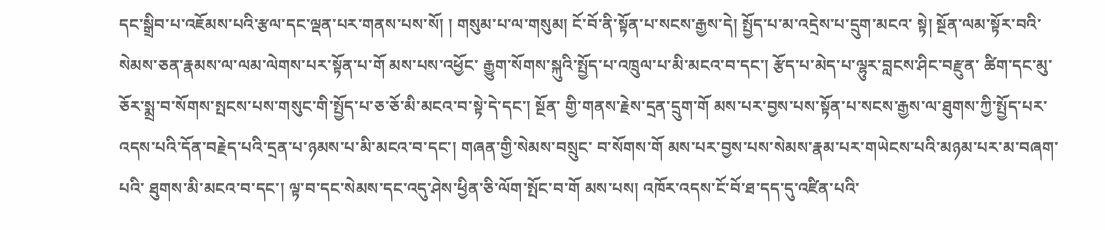དང་སྒྲིབ་པ་འཇོམས་པའི་རྩལ་དང་ལྡན་པར་གནས་པས་སོ། ། གསུམ་པ་ལ་གསུམ། ངོ་བོ་ནི་སྟོན་པ་སངས་རྒྱས་དེ། སྤྱོད་པ་མ་འདྲེས་པ་དྲུག་མངའ་ སྟེ། སྔོན་ལམ་སྟོར་བའི་སེམས་ཅན་རྣམས་ལ་ལམ་ལེགས་པར་སྟོན་པ་གོ མས་པས་འཕྱོང་ རྒྱུག་སོགས་སྐུའི་སྤྱོད་པ་འཁྲུལ་པ་མི་མངའ་བ་དང་། རྩོད་པ་མེད་པ་ལྷུར་བླངས་ཤིང་བརྫུན་ ཚིག་དང་མུ་ཅོར་སྨྲ་བ་སོགས་སྤངས་པས་གསུང་གི་སྤྱོད་པ་ཅ་ཅོ་མི་མངའ་བ་སྟེ་དེ་དང་། སྔོན་ གྱི་གནས་རྗེས་དྲན་དྲུག་གོ མས་པར་བྱས་པས་སྟོན་པ་སངས་རྒྱས་ལ་ཐུགས་ཀྱི་སྤྱོད་པར་ འདས་པའི་དོན་བརྗེད་པའི་དྲན་པ་ཉམས་པ་མི་མངའ་བ་དང་། གཞན་གྱི་སེམས་བསྲུང་ བ་སོགས་གོ མས་པར་བྱས་པས་སེམས་རྣམ་པར་གཡེངས་པའི་མཉམ་པར་མ་བཞག་པའི་ ཐུགས་མི་མངའ་བ་དང་། ལྟ་བ་དང་སེམས་དང་འདུ་ཤེས་ཕྱིན་ཅི་ལོག་སྤོང་བ་གོ མས་པས། འཁོར་འདས་ངོ་བོ་ཐ་དད་དུ་འཛིན་པའི་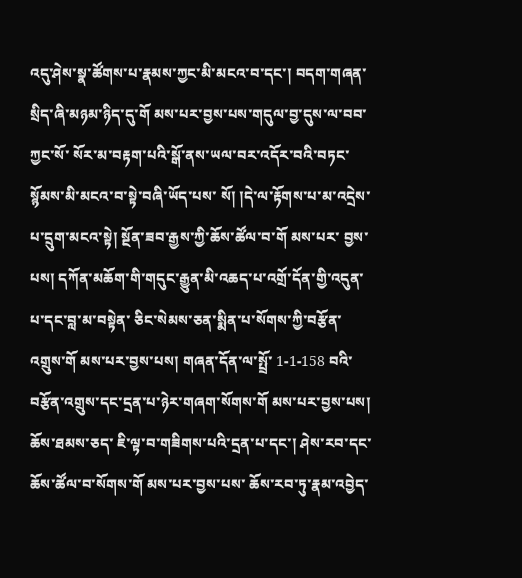འདུ་ཤེས་སྣ་ཚོགས་པ་རྣམས་ཀྱང་མི་མངའ་བ་དང་། བདག་གཞན་སྲིད་ཞི་མཉམ་ཉིད་དུ་གོ མས་པར་བྱས་པས་གདུལ་བྱ་དུས་ལ་བབ་ཀྱང་སོ་ སོར་མ་བརྟག་པའི་སྒོ་ནས་ཡལ་བར་འདོར་བའི་བཏང་སྙོམས་མི་མངའ་བ་སྟེ་བཞི་ཡོད་པས་ སོ། །དེ་ལ་རྟོགས་པ་མ་འདྲེས་པ་དྲུག་མངའ་སྟེ། སྔོན་ཟབ་རྒྱས་ཀྱི་ཆོས་ཚོལ་བ་གོ མས་པར་ བྱས་པས། དཀོན་མཆོག་གི་གདུང་རྒྱུན་མི་འཆད་པ་འགྲོ་དོན་གྱི་འདུན་པ་དང་བླ་མ་བསྟེན་ ཅིང་སེམས་ཅན་སྨིན་པ་སོགས་ཀྱི་བརྩོན་འགྲུས་གོ མས་པར་བྱས་པས། གཞན་དོན་ལ་སྤྲོ་ 1-1-158 བའི་བརྩོན་འགྲུས་དང་དྲན་པ་ཉེར་གཞག་སོགས་གོ མས་པར་བྱས་པས། ཆོས་ཐམས་ཅད་ ཇི་ལྟ་བ་གཟིགས་པའི་དྲན་པ་དང་། ཤེས་རབ་དང་ཆོས་ཚོལ་བ་སོགས་གོ མས་པར་བྱས་པས་ ཆོས་རབ་ཏུ་རྣམ་འབྱེད་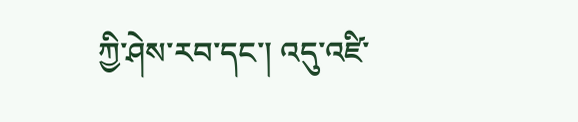ཀྱི་ཤེས་རབ་དང་། འདུ་འཛི་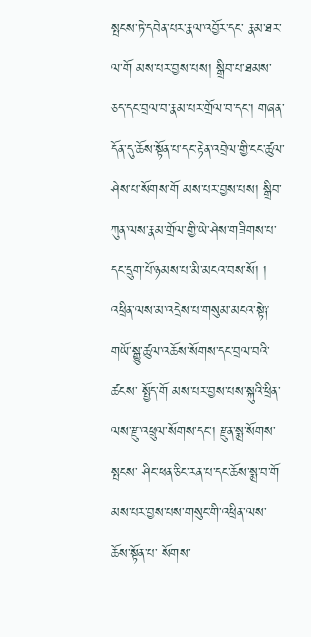སྤངས་ཏེ་དབེན་པར་རྣལ་འབྱོར་དང་ རྣམ་ཐར་ལ་གོ མས་པར་བྱས་པས། སྒྲིབ་པ་ཐམས་ཅད་དང་བྲལ་བ་རྣམ་པར་གྲོལ་བ་དང་། གཞན་དོན་དུ་ཆོས་སྟོན་པ་དང་རྟེན་འབྲེལ་གྱི་ངང་ཚུལ་ཤེས་པ་སོགས་གོ མས་པར་བྱས་པས། སྒྲིབ་ཀུན་ལས་རྣམ་གྲོལ་གྱི་ཡེ་ཤེས་གཟིགས་པ་དང་དྲུག་པོ་ཉམས་པ་མི་མངའ་བས་སོ། ། འཕྲིན་ལས་མ་འདྲེས་པ་གསུམ་མངའ་སྟེ༑ གཡོ་སྒྱུ་ཚུལ་འཆོས་སོགས་དང་བྲལ་བའི་ཚངས་ སྤྱོད་གོ མས་པར་བྱས་པས་སྐུའི་ཕྲིན་ལས་རྫུ་འཕྲུལ་སོགས་དང་། རྫུན་སྨྲ་སོགས་སྤངས་ ཤིང་ཕན་ཅིང་རན་པ་དང་ཆོས་སྨྲ་བ་གོ མས་པར་བྱས་པས་གསུང་གི་འཕྲིན་ལས་ཆོས་སྟོན་པ་ སོགས་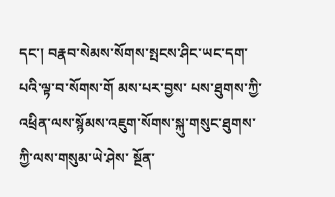དང་། བརྣབ་སེམས་སོགས་སྤངས་ཤིང་ཡང་དག་པའི་ལྟ་བ་སོགས་གོ མས་པར་བྱས་ པས་ཐུགས་ཀྱི་འཕྲིན་ལས་སྙོམས་འཇུག་སོགས་སྐུ་གསུང་ཐུགས་ཀྱི་ལས་གསུམ་ཡེ་ཤེས་ སྔོན་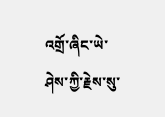འགྲོ་ཞིང་ཡེ་ཤེས་ཀྱི་རྗེས་སུ་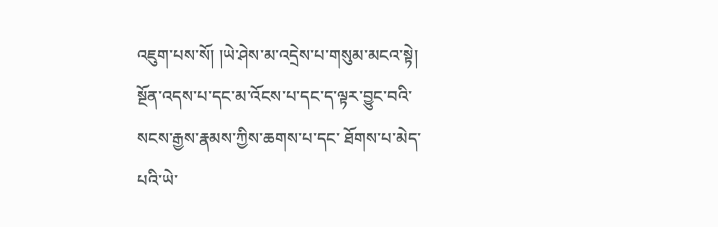འཇུག་པས་སོ། །ཡེ་ཤེས་མ་འདྲེས་པ་གསུམ་མངའ་སྟེ། སྔོན་འདས་པ་དང་མ་འོངས་པ་དང་ད་ལྟར་བྱུང་བའི་སངས་རྒྱས་རྣམས་ཀྱིས་ཆགས་པ་དང་ ཐོགས་པ་མེད་པའི་ཡེ་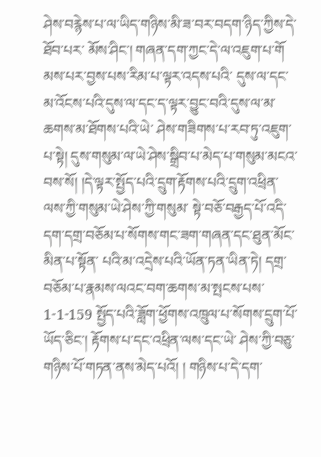ཤེས་བརྙེས་པ་ལ་ཡིད་གཉིས་མི་ཟ་བར་བདག་ཉིད་ཀྱིས་དེ་ཐོབ་པར་ མོས་ཤིང་། གཞན་དག་ཀྱང་དེ་ལ་འཇུག་པ་གོ མས་པར་བྱས་པས་རིམ་པ་ལྟར་འདས་པའི་ དུས་ལ་དང་མ་འོངས་པའི་དུས་ལ་དང་ད་ལྟར་བྱུང་བའི་དུས་ལ་མ་ཆགས་མ་ཐོགས་པའི་ཡེ་ ཤེས་གཟིགས་པ་རབ་ཏུ་འཇུག་པ་སྟེ། དུས་གསུམ་ལ་ཡེ་ཤེས་སྒྲིབ་པ་མེད་པ་གསུམ་མངའ་ བས་སོ། །དེ་ལྟར་སྤྱོད་པའི་དྲུག་རྟོགས་པའི་དྲུག་འཕྲིན་ལས་ཀྱི་གསུམ་ཡེ་ཤེས་ཀྱི་གསུམ་ སྟེ་བཅོ་བརྒྱད་པོ་འདི་དག་དགྲ་བཅོམ་པ་སོགས་གང་ཟག་གཞན་དང་ཐུན་མོང་མིན་པ་སྟོན་ པའི་མ་འདྲེས་པའི་ཡོན་ཏན་ཡིན་ཏེ། དགྲ་བཅོམ་པ་རྣམས་ལའང་བག་ཆགས་མ་སྤངས་པས་ 1-1-159 སྤྱོད་པའི་ཟློག་ཕྱོགས་འཁྲུལ་པ་སོགས་དྲུག་པོ་ཡོད་ཅིང་། རྟོགས་པ་དང་འཕྲིན་ལས་དང་ཡེ་ ཤེས་ཀྱི་བཅུ་གཉིས་པོ་གཏན་ནས་མེད་པའོ། ། གཉིས་པ་དེ་དག་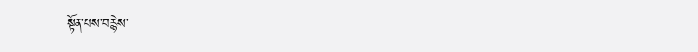སྟོན་པས་བརྙེས་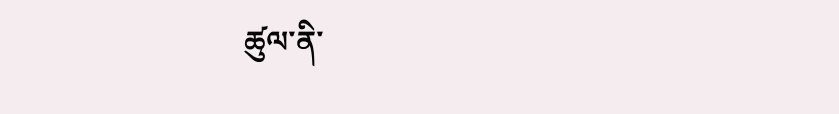ཚུལ་ནི་